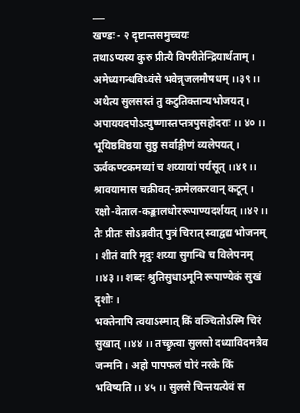___
खण्डः - २ दृष्टान्तसमुच्चयः
तथाऽप्यस्य कुरु प्रीत्यै विपरीतेन्द्रियार्थताम् । अमेध्यगन्धविध्वंसे भवेन्नृजलमौषधम् ।।३९।। अथैत्य सुलसस्तं तु कटुतिक्तान्यभोजयत् । अपाययदपोऽत्युष्णास्तप्तत्रपुसहोदराः ।। ४० ।। भूयिष्ठविष्ठया सुष्ठु सर्वाङ्गीणं व्यलेपयत् । ऊर्वकण्टकमय्यां च शय्यायां पर्यसूत् ।।४१।। श्रावयामास चक्रीवत्-क्रमेलकरवान् कटून् । रक्षो-वेताल-कङ्कालधोररूपाण्यदर्शयत् ।।४२।। तैः प्रीतः सोऽब्रवीत् पुत्रं चिरात् स्वाद्वद्य भोजनम् । शीतं वारि मृदुः शय्या सुगन्धि च विलेपनम् ।।४३।। शब्दः श्रुतिसुधाऽमूनि रूपाण्येकं सुखं दृशोः ।
भक्तेनापि त्वयाऽस्मात् किं वञ्चितोऽस्मि चिरं सुखात् ।।४४ ।। तच्छ्रुत्वा सुलसो दध्याविदमत्रैव जन्मनि । अहो पापफलं घोरं नरके किं भविष्यति ।। ४५ ।। सुलसे चिन्तयत्येवं स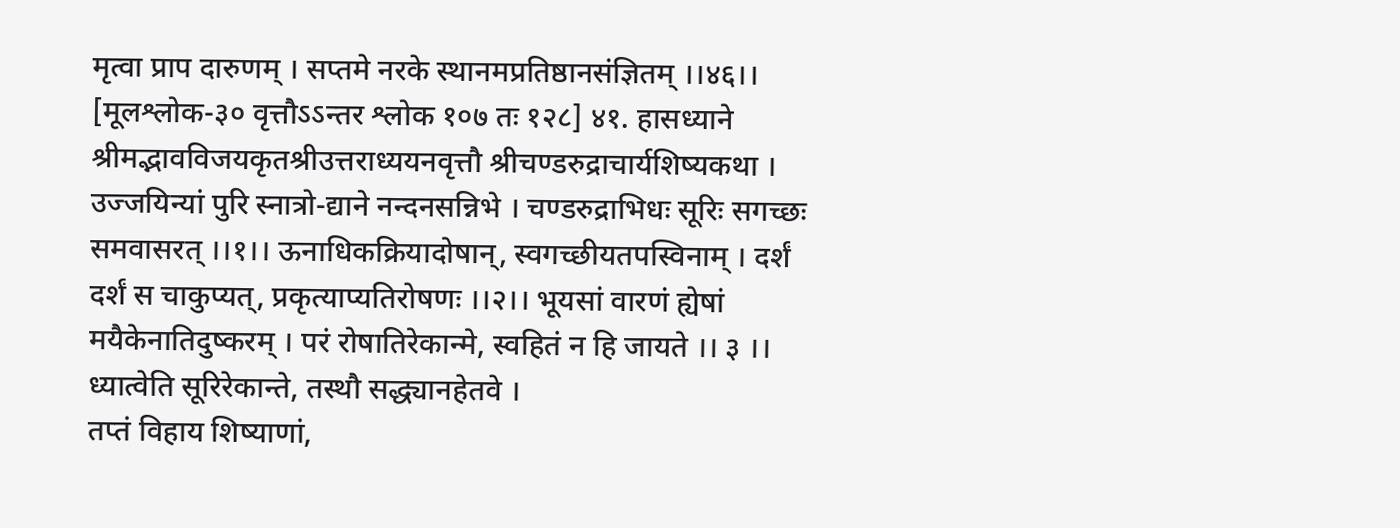मृत्वा प्राप दारुणम् । सप्तमे नरके स्थानमप्रतिष्ठानसंज्ञितम् ।।४६।। [मूलश्लोक-३० वृत्तौऽऽन्तर श्लोक १०७ तः १२८] ४१. हासध्याने श्रीमद्भावविजयकृतश्रीउत्तराध्ययनवृत्तौ श्रीचण्डरुद्राचार्यशिष्यकथा । उज्जयिन्यां पुरि स्नात्रो-द्याने नन्दनसन्निभे । चण्डरुद्राभिधः सूरिः सगच्छः समवासरत् ।।१।। ऊनाधिकक्रियादोषान्, स्वगच्छीयतपस्विनाम् । दर्शं दर्शं स चाकुप्यत्, प्रकृत्याप्यतिरोषणः ।।२।। भूयसां वारणं ह्येषां मयैकेनातिदुष्करम् । परं रोषातिरेकान्मे, स्वहितं न हि जायते ।। ३ ।। ध्यात्वेति सूरिरेकान्ते, तस्थौ सद्ध्यानहेतवे ।
तप्तं विहाय शिष्याणां,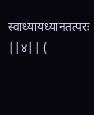स्वाध्यायध्यानतत्परः ||४|| (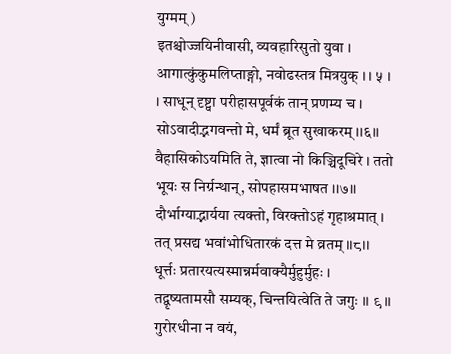युग्मम् )
इतश्चोज्जयिनीवासी, व्यवहारिसुतो युवा । आगात्कुंकुमलिप्ताङ्गो, नवोढस्तत्र मित्रयुक् । । ५ । । साधून् दृष्ट्वा परीहासपूर्वकं तान् प्रणम्य च । सोऽवादीद्भगवन्तो मे, धर्मं ब्रूत सुखाकरम् ।।६।। वैहासिकोऽयमिति ते, ज्ञात्वा नो किञ्चिदूचिरे । ततो भूयः स निर्ग्रन्थान्, सोपहासमभाषत ।।७।। दौर्भाग्याद्भार्यया त्यक्तो, विरक्तोऽहं गृहाश्रमात् । तत् प्रसद्य भवांभोधितारकं दत्त मे व्रतम् ।।८।। धूर्त्तः प्रतारयत्यस्मान्नर्मवाक्यैर्मुहुर्मुहः । तद्वृष्यतामसौ सम्यक्, चिन्तयित्वेति ते जगुः ।। ९ ।। गुरोरधीना न वयं,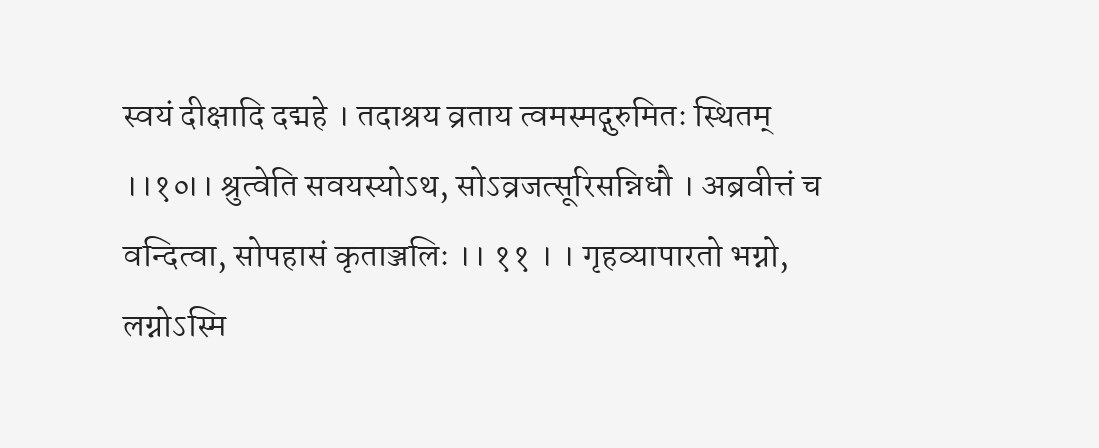स्वयं दीक्षादि दद्महे । तदाश्रय व्रताय त्वमस्मद्गुरुमितः स्थितम् ।।१०।। श्रुत्वेति सवयस्योऽथ, सोऽव्रजत्सूरिसन्निधौ । अब्रवीत्तं च वन्दित्वा, सोपहासं कृताञ्जलिः ।। ११ । । गृहव्यापारतो भग्नो, लग्नोऽस्मि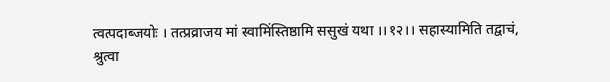त्वत्पदाब्जयोः । तत्प्रव्राजय मां स्वामिंस्तिष्ठामि ससुखं यथा ।।१२।। सहास्यामिति तद्वाचं, श्रुत्वा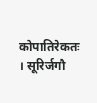कोपातिरेकतः । सूरिर्जगौ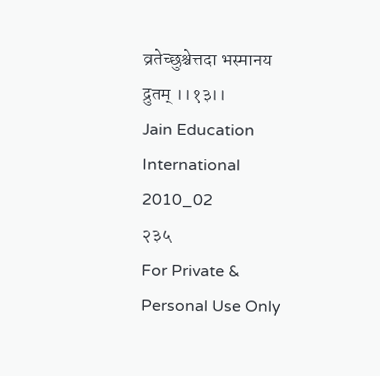व्रतेच्छुश्चेत्तदा भस्मानय द्रुतम् ।।१३।।
Jain Education International 2010_02
२३५
For Private & Personal Use Only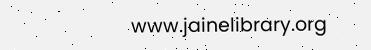www.jainelibrary.org